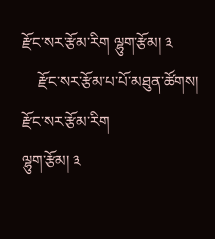རྫོང་སར་རྩོམ་རིག ལྷུག་རྩོམ། ༣
    རྫོང་སར་རྩོམ་པ་པོ་མཐུན་ཚོགས།
རྫོང་སར་རྩོམ་རིག
ལྷུག་རྩོམ། ༣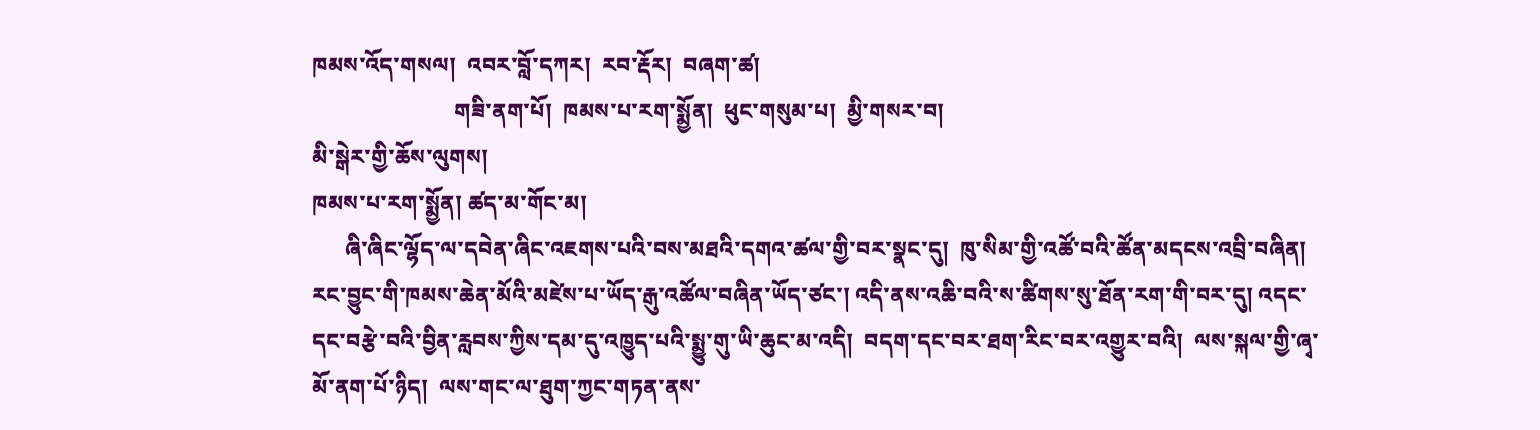ཁམས་འོད་གསལ།  འབར་བློ་དཀར།  རབ་རྡོར།  བཞག་ཚ།
                          གཟི་ནག་པོ།  ཁམས་པ་རག་སྨྱོན།  ཕུང་གསུམ་པ།  མྱི་གསར་བ།
མི་སྒེར་གྱི་ཆོས་ལུགས།
ཁམས་པ་རག་སྨྱོན། ཚད་མ་གོང་མ།
      ཞི་ཞིང་ལྷོད་ལ་དབེན་ཞིང་འཇགས་པའི་བས་མཐའི་དགའ་ཚལ་གྱི་བར་སྣང་དུ།  ཁུ་སིམ་གྱི་འཚོ་བའི་ཚོན་མདངས་འབྲི་བཞིན། རང་བྱུང་གི་ཁམས་ཆེན་མོའི་མཛེས་པ་ཡོད་རྒུ་འཚོལ་བཞིན་ཡོད་ཙང་། འདི་ནས་འཆི་བའི་ས་ཚིགས་སུ་ཐོན་རག་གི་བར་དུ། འདང་དང་བརྩེ་བའི་བྱིན་རླབས་ཀྱིས་དམ་དུ་འཁྱུད་པའི་སྨྱུ་གུ་ཡི་ཆུང་མ་འདི།  བདག་དང་བར་ཐག་རིང་བར་འགྱུར་བའི།  ལས་སྐལ་གྱི་ཞྭ་མོ་ནག་པོ་ཉིད།  ལས་གང་ལ་ཐུག་ཀྱང་གཏན་ནས་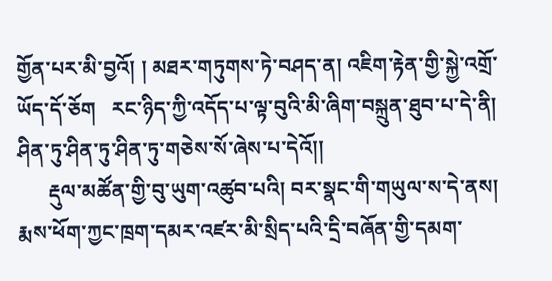གྱོན་པར་མི་བྱའོ། ། མཐར་གཏུགས་ཏེ་བཤད་ན། འཇིག་རྟེན་གྱི་སྐྱེ་འགྲོ་ཡོད་དོ་ཅོག   རང་ཉིད་ཀྱི་འདོད་པ་ལྟ་བུའི་མི་ཞིག་བསྐྲུན་ཐུབ་པ་དེ་ནི།  ཤིན་ཏུ་ཤིན་ཏུ་ཤིན་ཏུ་གཅེས་སོ་ཞེས་པ་དེའོ།།
      རྡུལ་མཚོན་གྱི་བུ་ཡུག་འཚུབ་པའི། བར་སྣང་གི་གཡུལ་ས་དེ་ནས། རྨས་ཕོག་ཀྱང་ཁྲག་དམར་འཛར་མི་སྲིད་པའི་དྲི་བཞོན་གྱི་དམག་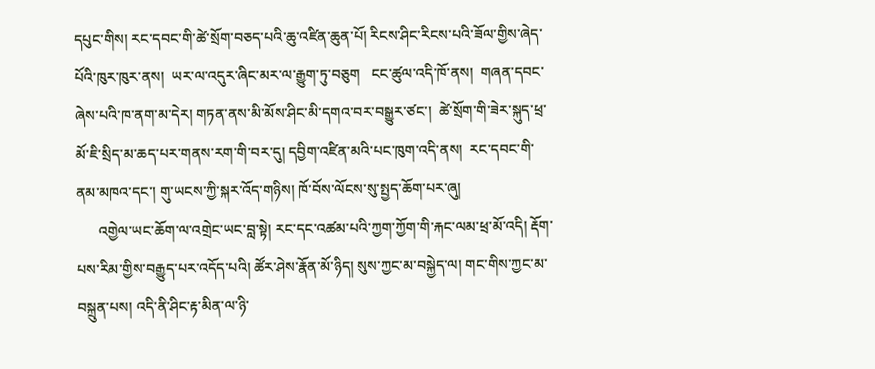དཔུང་གིས། རང་དབང་གི་ཚེ་སྲོག་བཅད་པའི་ཆུ་འཛིན་ཆུན་པོ། རིངས་ཤིང་རིངས་པའི་ཟོལ་གྱིས་ཞེད་པོའི་ཁུར་ཁུར་ནས།  ཡར་ལ་འདུར་ཞིང་མར་ལ་རྒྱུག་ཏུ་བཅུག   ངང་ཚུལ་འདི་ཁོ་ནས།  གཞན་དབང་ཞེས་པའི་ཁ་ནག་མ་དེར། གཏན་ནས་མི་མོས་ཤིང་མི་དགའ་བར་བསྒྱུར་ཙང་།  ཚེ་སྲོག་གི་ཟེར་སྐུད་ཕྲ་མོ་ཇི་སྲིད་མ་ཆད་པར་གནས་རག་གི་བར་དུ། དབྱིག་འཛིན་མའི་པང་ཁུག་འདི་ནས།  རང་དབང་གི་ནམ་མཁའ་དང་། གུ་ཡངས་ཀྱི་སྐར་འོད་གཉིས། ཁོ་བོས་ལོངས་སུ་སྤྱད་ཆོག་པར་ཞུ།
      འགྱེལ་ཡང་ཆོག་ལ་འགྲེང་ཡང་བླ་སྟེ། རང་དང་འཚམ་པའི་ཀྱག་ཀྱོག་གི་རྐང་ལམ་ཕྲ་མོ་འདི། རྡོག་པས་རིམ་གྱིས་བརྒྱུད་པར་འདོད་པའི། ཚོར་ཤེས་རྣོན་མོ་ཉིད། སུས་ཀྱང་མ་བསྐྱེད་ལ། གང་གིས་ཀྱང་མ་བསྐྲུན་པས། འདི་ནི་ཤིང་རྟ་མིན་ལ་ཉི་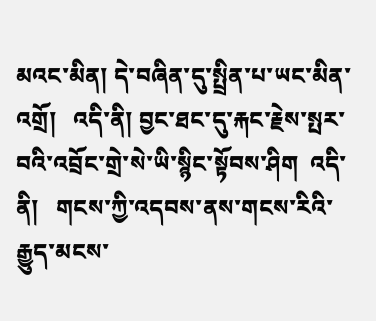མའང་མིན། དེ་བཞིན་དུ་སྤྲིན་པ་ཡང་མིན་འགྲོ།   འདི་ནི། བྱང་ཐང་དུ་རྐང་རྗེས་སྤར་བའི་འབྲོང་གྲེ་སེ་ཡི་སྙིང་སྟོབས་ཤིག  འདི་ནི།   གངས་ཀྱི་འདབས་ནས་གངས་རིའི་རྒྱུད་མངས་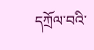དཀྲོལ་བའི་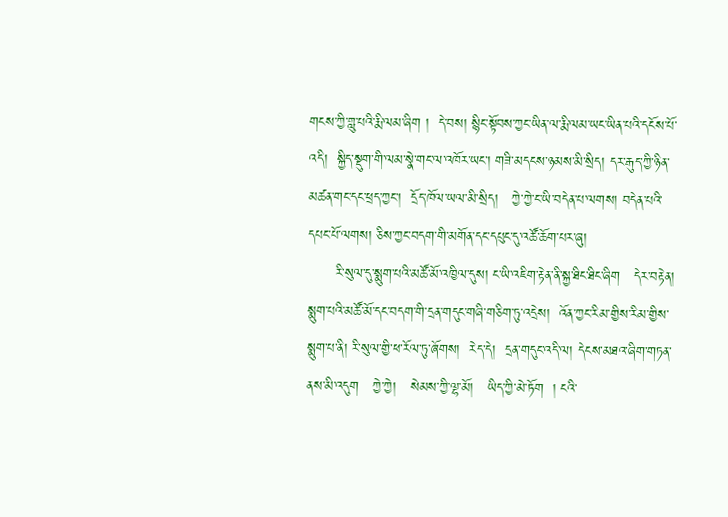གངས་ཀྱི་གླུ་པའི་རྨི་ལམ་ཞིག །  དེ་བས། སྙིང་སྟོབས་ཀྱང་ཡིན་ལ་རྨི་ལམ་ཡང་ཡིན་པའི་དངོས་པོ་འདི།  སྐྱིད་སྡུག་གི་ལམ་སྣེ་གང་ལ་འཁོར་ཡང་། གཟི་མདངས་ཉམས་མི་སྲིད། དར་རྒུད་ཀྱི་ཉིན་མཚན་གང་དང་ཕྲད་ཀྱང་།  དྲོད་ཁོལ་ཡལ་མི་སྲིད།   ཀྱེ་ཀྱེ་ང་ཡི་བདེན་པ་ལགས། བདེན་པའི་དཔང་པོ་ལགས། ཅིས་ཀྱང་བདག་གི་མགོན་དང་དཔུང་དུ་འཚོ་ཆོག་པར་ཞུ།
      རི་སུལ་དུ་སྨུག་པའི་མཚོ་མོ་འཁྱིལ་དུས། ང་ཡི་འཇིག་རྟེན་ནི་སྐྱ་ཐིང་ཐིང་ཞིག   དེར་བརྟེན།  སྨུག་པའི་མཚོ་མོ་དང་བདག་གི་དྲན་གདུང་གཞི་གཅིག་ཏུ་འདྲེས།  འོན་ཀྱང་རིམ་གྱིས་རིམ་གྱིས་སྨུག་པ་ནི། རི་སུལ་གྱི་ཕ་རོལ་ཏུ་ཞོགས།  རེད་དེ།  དྲན་གདུང་འདི་ལ། དེངས་མཐའ་ཞིག་གཏན་ནས་མི་འདུག   ཀྱེ་ཀྱེ།   སེམས་ཀྱི་ལྷ་མོ།   ཡིད་ཀྱི་མེ་ཏོག  ། ངའི་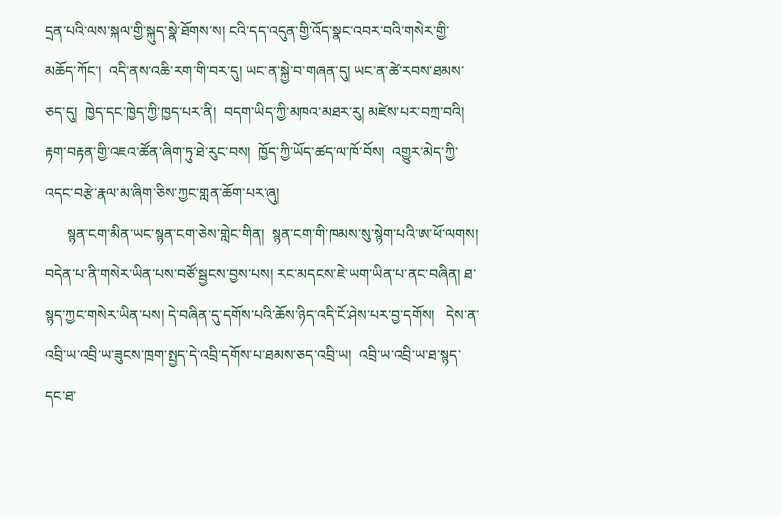དྲན་པའི་ལས་སྐལ་གྱི་སྐུད་སྣེ་ཐོགས་ས། ངའི་དད་འདུན་གྱི་འོད་སྣང་འབར་བའི་གསེར་གྱི་མཆོད་ཀོང་།  འདི་ནས་འཆི་རག་གི་བར་དུ། ཡང་ན་སྐྱེ་བ་གཞན་དུ། ཡང་ན་ཚེ་རབས་ཐམས་ཅད་དུ།  ཁྱེད་དང་ཁྱེད་ཀྱི་ཁྱད་པར་ནི།  བདག་ཡིད་ཀྱི་མཁའ་མཐར་རུ། མཛེས་པར་བཀྲ་བའི། རྟག་བརྟན་གྱི་འཇའ་ཚོན་ཞིག་ཏུ་ཐེ་རུང་བས།  ཁྱོད་ཀྱི་ཡོད་ཚད་ལ་ཁོ་བོས།  འགྱུར་མེད་ཀྱི་འདང་བརྩེ་རྣལ་མ་ཞིག་ཅིས་ཀྱང་གླན་ཆོག་པར་ཞུ།
      སྙན་ངག་མིན་ཡང་སྙན་ངག་ཅེས་གླེང་གིན།  སྙན་ངག་གི་ཁམས་སུ་སྙེག་པའི་ཨ་ཕོ་ལགས།  བདེན་པ་ནི་གསེར་ཡིན་པས་བཙོ་སྦྱངས་བྱས་པས། རང་མདངས་ཇེ་ཡག་ཡིན་པ་ནང་བཞིན། ཐ་སྙད་ཀྱང་གསེར་ཡིན་པས། དེ་བཞིན་དུ་དགོས་པའི་ཆོས་ཉིད་འདི་ངོ་ཤེས་པར་བྱ་དགོས།   དེས་ན་འབྲི་ཡ་འབྲི་ཡ་ཟུངས་ཁྲག་སྤྱད་དེ་འབྲི་དགོས་པ་ཐམས་ཅད་འབྲི་ཡ།  འབྲི་ཡ་འབྲི་ཡ་ཐ་སྙད་དང་ཐ་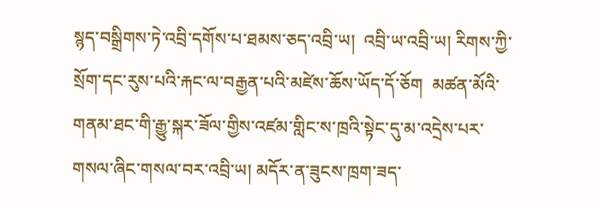སྙད་བསྒྲིགས་ཏེ་འབྲི་དགོས་པ་ཐམས་ཅད་འབྲི་ཡ།  འབྲི་ཡ་འབྲི་ཡ། རིགས་ཀྱི་སྲོག་དང་རུས་པའི་རྐང་ལ་བརྒྱན་པའི་མཛེས་ཆོས་ཡོད་དོ་ཅོག  མཚན་མོའི་གནམ་ཐང་གི་རྒྱུ་སྐར་ཟོལ་གྱིས་འཛམ་གླིང་ས་ཁྲའི་སྟེང་དུ་མ་འདྲེས་པར་གསལ་ཞིང་གསལ་བར་འབྲི་ཡ། མདོར་ན་ཟུངས་ཁྲག་ཟད་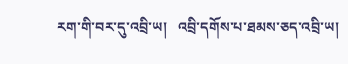རག་གི་བར་དུ་འབྲི་ཡ།   འབྲི་དགོས་པ་ཐམས་ཅད་འབྲི་ཡ།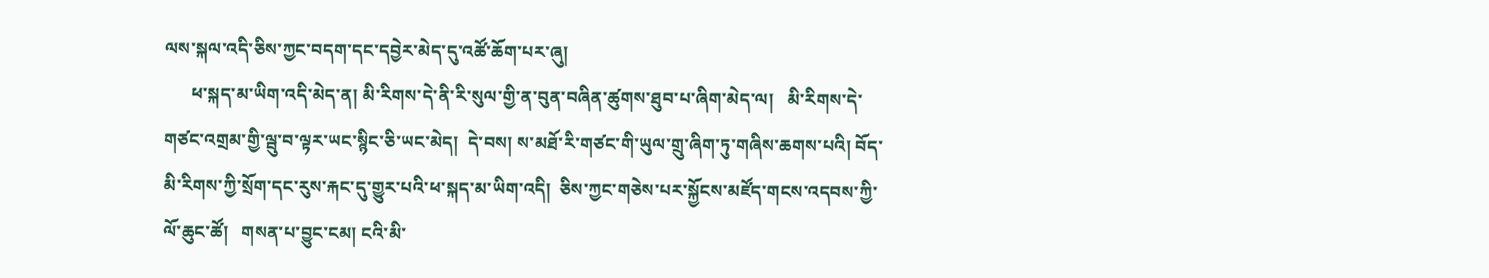ལས་སྐལ་འདི་ཅིས་ཀྱང་བདག་དང་དབྱེར་མེད་དུ་འཚོ་ཆོག་པར་ཞུ།
      ཕ་སྐད་མ་ཡིག་འདི་མེད་ན། མི་རིགས་དེ་ནི་རི་སུལ་གྱི་ན་བུན་བཞིན་ཚུགས་ཐུབ་པ་ཞིག་མེད་ལ།   མི་རིགས་དེ་གཙང་འགྲམ་གྱི་ལྦུ་བ་ལྟར་ཡང་སྙིང་ཅི་ཡང་མེད།  དེ་བས། ས་མཐོ་རི་གཙང་གི་ཡུལ་གྲུ་ཞིག་ཏུ་གཞིས་ཆགས་པའི། བོད་མི་རིགས་ཀྱི་སྲོག་དང་རུས་རྐང་དུ་གྱུར་པའི་ཕ་སྐད་མ་ཡིག་འདི།  ཅིས་ཀྱང་གཅེས་པར་སྐྱོངས་མཛོད་གངས་འདབས་ཀྱི་ལོ་ཆུང་ཚོ།   གསན་པ་བྱུང་ངམ། ངའི་མི་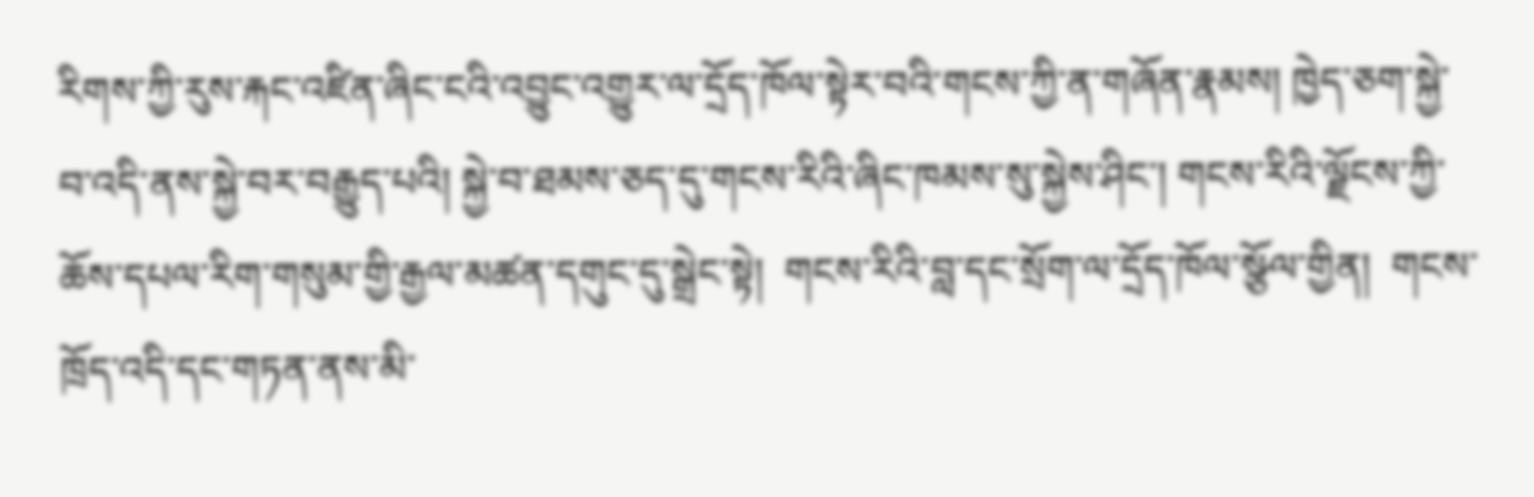རིགས་ཀྱི་རུས་རྐང་འཛིན་ཞིང་ངའི་འབྱུང་འགྱུར་ལ་དྲོད་ཁོལ་སྟེར་བའི་གངས་ཀྱི་ན་གཞོན་རྣམས། ཁྱེད་ཅག་སྐྱེ་བ་འདི་ནས་སྐྱེ་བར་བརྒྱུད་པའི། སྐྱེ་བ་ཐམས་ཅད་དུ་གངས་རིའི་ཞིང་ཁམས་སུ་སྐྱེས་ཤིང་། གངས་རིའི་ལྗོངས་ཀྱི་ཆོས་དཔལ་རིག་གསུམ་གྱི་རྒྱལ་མཚན་དགུང་དུ་སྒྲེང་སྟེ།  གངས་རིའི་བླ་དང་སྲོག་ལ་དྲོད་ཁོལ་སྩོལ་གྱིན།  གངས་ཁྲོད་འདི་དང་གཏན་ནས་མི་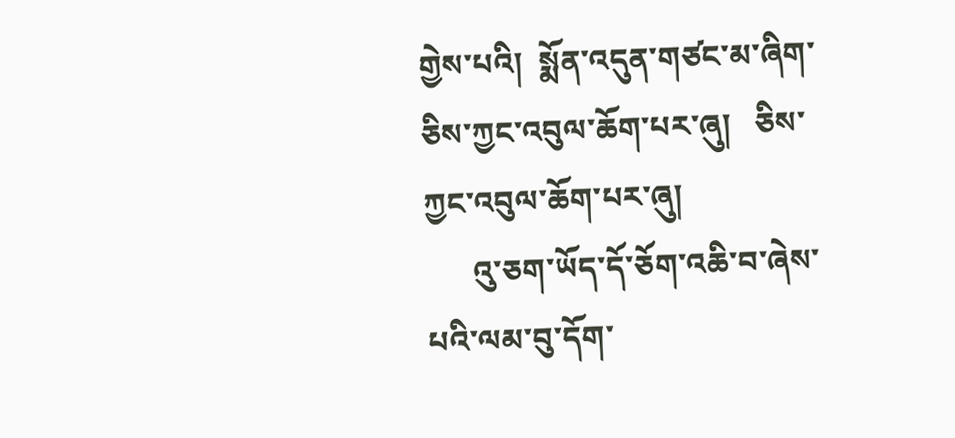གྱེས་པའི།  སྨོན་འདུན་གཙང་མ་ཞིག་ཅིས་ཀྱང་འབུལ་ཆོག་པར་ཞུ།   ཅིས་ཀྱང་འབུལ་ཆོག་པར་ཞུ།
      འུ་ཅག་ཡོད་དོ་ཅོག་འཆི་བ་ཞེས་པའི་ལམ་བུ་དོག་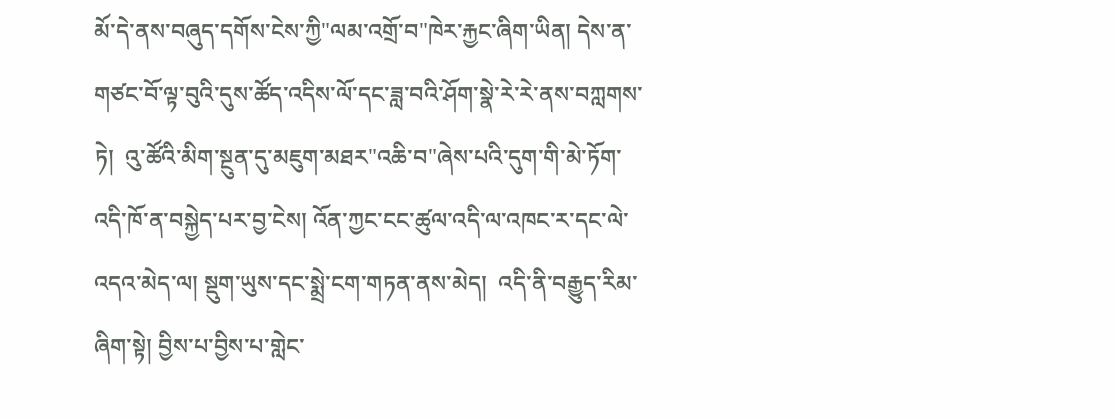མོ་དེ་ནས་བཞུད་དགོས་ངེས་ཀྱི"ལམ་འགྲོ་བ"ཁེར་རྐྱང་ཞིག་ཡིན། དེས་ན་གཙང་བོ་ལྟ་བུའི་དུས་ཚོད་འདིས་ལོ་དང་ཟླ་བའི་ཤོག་སྣེ་རེ་རེ་ནས་བཀླགས་ཏེ།  འུ་ཚོའི་མིག་སྔུན་དུ་མཇུག་མཐར"འཆི་བ"ཞེས་པའི་དུག་གི་མེ་ཏོག་འདི་ཁོ་ན་བསྐྱེད་པར་བྱ་ངེས། འོན་ཀྱང་ངང་ཚུལ་འདི་ལ་འཁང་ར་དང་ལེ་འདའ་མེད་ལ། སྡུག་ཡུས་དང་སྨྲེ་ངག་གཏན་ནས་མེད།  འདི་ནི་བརྒྱུད་རིམ་ཞིག་སྟེ། བྱིས་པ་བྱིས་པ་གླེང་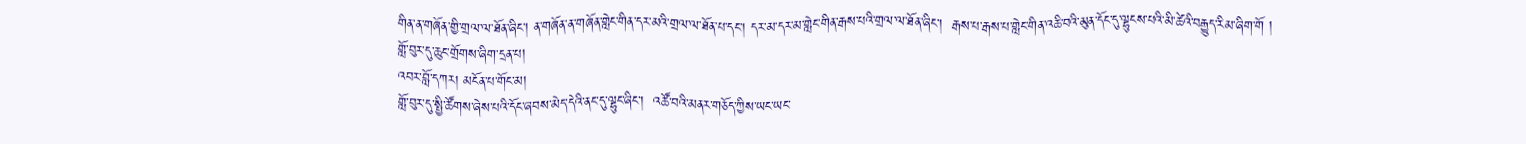གིན་ན་གཞོན་གྱི་གྲལ་ལ་ཐོན་ཞིང་། ན་གཞོན་ན་གཞོན་གླེང་གིན་དར་མའི་གྲལ་ལ་ཐོན་པ་དང་། དར་མ་དར་མ་གླེང་གིན་རྒས་པའི་གྲལ་ལ་ཐོན་ཞིང་།  རྒས་པ་རྒས་པ་གླེང་གིན་འཆི་བའི་མུན་དོང་དུ་ལྷུངས་པའི་མི་ཚེའི་བརྒྱུད་རིམ་ཞིག་གོ །
གློ་བུར་དུ་ཆུང་གྲོགས་ཞིག་དྲན་པ།
འབར་བློ་དཀར། མངོན་པ་གོང་མ།
གློ་བུར་དུ་སྤྱི་ཚོགས་ཞེས་པའི་དོང་ཞབས་མེད་དེའི་ནང་དུ་ལྷུང་ཞིང་།  འཚོ་བའི་མནར་གཅོད་ཀྱིས་ཡང་ཡང་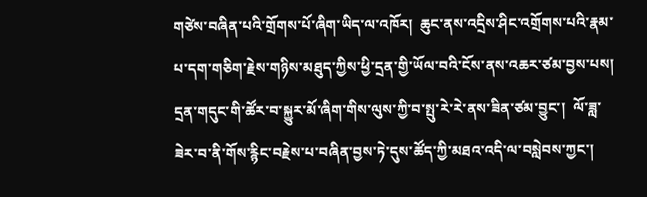གཙེས་བཞིན་པའི་གྲོགས་པོ་ཞིག་ཡིད་ལ་འཁོར།  ཆུང་ནས་འདྲིས་ཤིང་འགྲོགས་པའི་རྣམ་པ་དག་གཅིག་རྗེས་གཉིས་མཐུད་ཀྱིས་ཕྱི་དྲན་གྱི་ཡོལ་བའི་ངོས་ནས་འཆར་ཙམ་བྱས་པས།  དྲན་གདུང་གི་ཚོར་བ་སྐྱུར་མོ་ཞིག་གིས་ལུས་ཀྱི་བ་སྤུ་རེ་རེ་ནས་ཟིན་ཙམ་བྱུང་།  ལོ་ཟླ་ཟེར་བ་ནི་གོས་རྙིང་བརྗེས་པ་བཞིན་བྱས་ཏེ་དུས་ཚོད་ཀྱི་མཐའ་འདི་ལ་བསླེབས་ཀྱང་།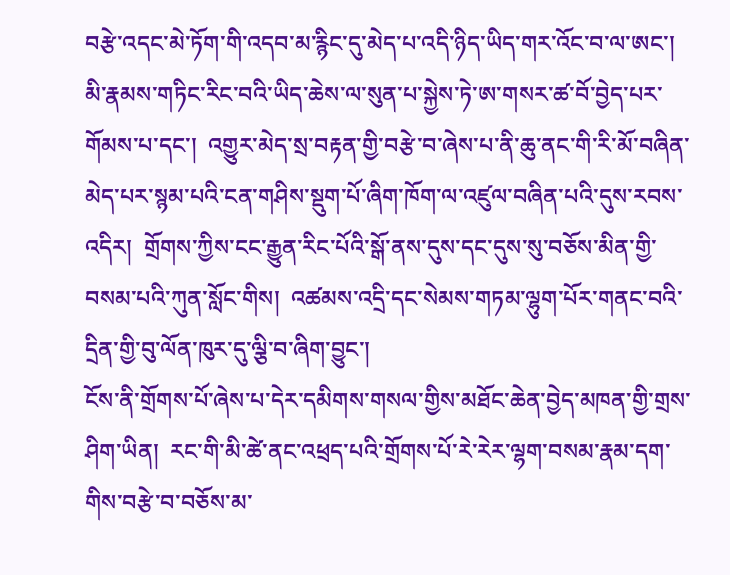བརྩེ་འདང་མེ་ཏོག་གི་འདབ་མ་རྙིང་དུ་མེད་པ་འདི་ཉིད་ཡིད་གར་འོང་བ་ལ་ཨང་།   མི་རྣམས་གཏིང་རིང་བའི་ཡིད་ཆེས་ལ་སུན་པ་སྐྱེས་ཏེ་ཨ་གསར་ཚ་བོ་བྱེད་པར་གོམས་པ་དང་།  འགྱུར་མེད་སྲ་བརྟན་གྱི་བརྩེ་བ་ཞེས་པ་ནི་ཆུ་ནང་གི་རི་མོ་བཞིན་མེད་པར་སྙམ་པའི་ངན་གཤིས་སྡུག་པོ་ཞིག་ཁོག་ལ་འཛུལ་བཞིན་པའི་དུས་རབས་འདིར།  གྲོགས་ཀྱིས་ངང་རྒྱུན་རིང་པོའི་སྒོ་ནས་དུས་དང་དུས་སུ་བཅོས་མིན་གྱི་བསམ་པའི་ཀུན་སློང་གིས།  འཚམས་འདྲི་དང་སེམས་གཏམ་ལྷུག་པོར་གནང་བའི་དྲིན་གྱི་བུ་ལོན་ཁུར་དུ་ལྕི་བ་ཞིག་བྱུང་།
ངོས་ནི་གྲོགས་པོ་ཞེས་པ་དེར་དམིགས་གསལ་གྱིས་མཐོང་ཆེན་བྱེད་མཁན་གྱི་གྲས་ཤིག་ཡིན།  རང་གི་མི་ཚེ་ནང་འཕྲད་པའི་གྲོགས་པོ་རེ་རེར་ལྷག་བསམ་རྣམ་དག་གིས་བརྩེ་བ་བཅོས་མ་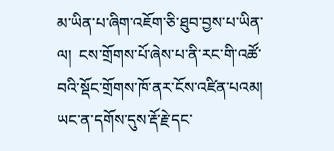མ་ཡིན་པ་ཞིག་འཇོག་ཅི་ཐུབ་བྱས་པ་ཡིན་ལ།  ངས་གྲོགས་པོ་ཞེས་པ་ནི་རང་གི་འཚོ་བའི་སྡོང་གྲོགས་ཁོ་ནར་ངོས་འཛིན་པའམ།  ཡང་ན་དགོས་དུས་རྡོ་རྗེ་དང་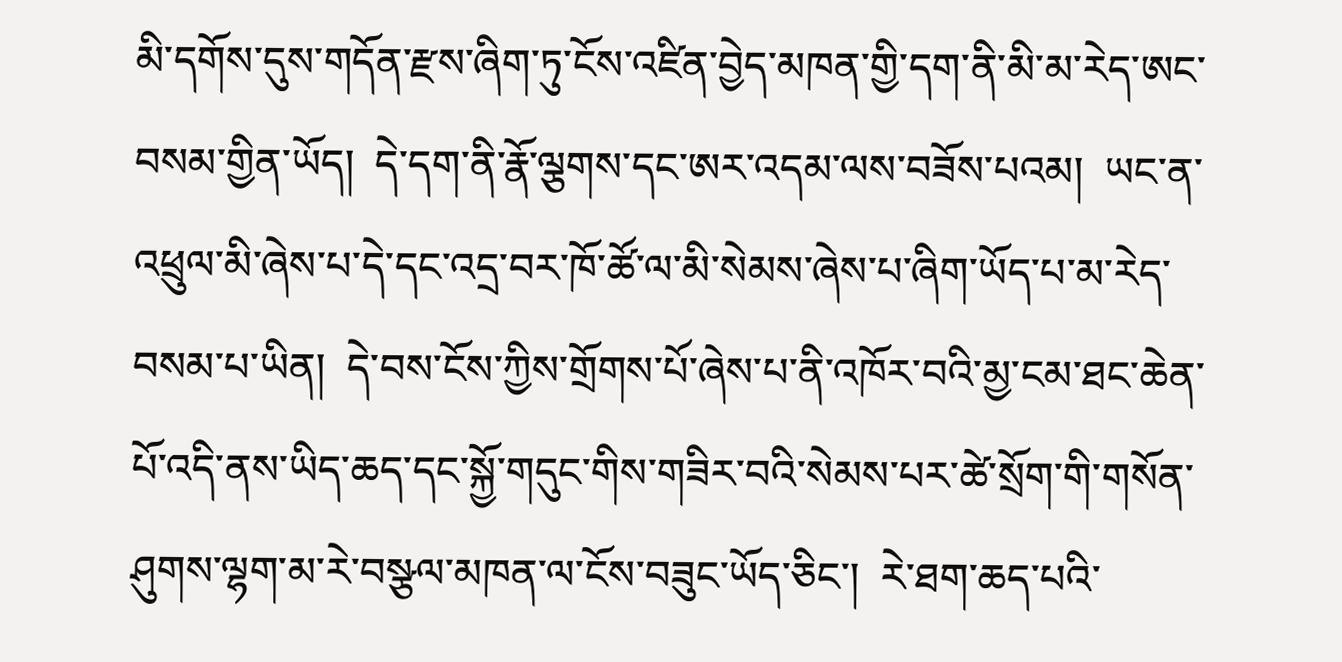མི་དགོས་དུས་གདོན་རྫས་ཞིག་ཏུ་ངོས་འཛིན་བྱེད་མཁན་གྱི་དག་ནི་མི་མ་རེད་ཨང་བསམ་གྱིན་ཡོད།  དེ་དག་ནི་རྣོ་ལྕགས་དང་ཨར་འདམ་ལས་བཟོས་པའམ།  ཡང་ན་འཕྲུལ་མི་ཞེས་པ་དེ་དང་འདྲ་བར་ཁོ་ཚོ་ལ་མི་སེམས་ཞེས་པ་ཞིག་ཡོད་པ་མ་རེད་བསམ་པ་ཡིན།  དེ་བས་ངོས་ཀྱིས་གྲོགས་པོ་ཞེས་པ་ནི་འཁོར་བའི་མྱ་ངམ་ཐང་ཆེན་པོ་འདི་ནས་ཡིད་ཆད་དང་སྐྱོ་གདུང་གིས་གཟིར་བའི་སེམས་པར་ཚེ་སྲོག་གི་གསོན་ཤུགས་ལྷག་མ་རེ་བསྩལ་མཁན་ལ་ངོས་བཟུང་ཡོད་ཅིང་།  རེ་ཐག་ཆད་པའི་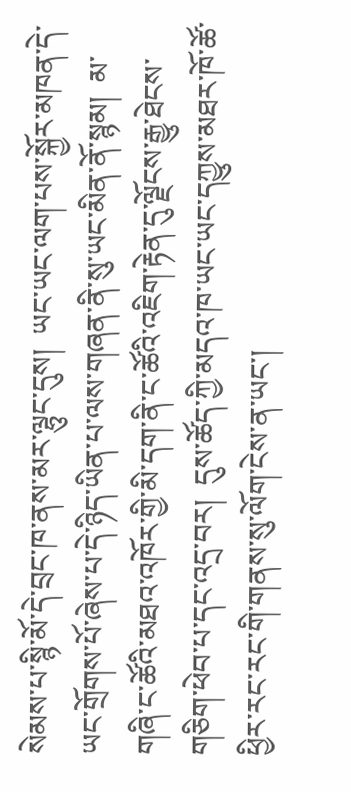སེམས་པ་སྙི་མོ་དེ་བྲང་ཁ་ནས་མར་ལྷུང་དུས།  ཡང་ཡང་ལག་པས་སྐྱོར་མཁན་དེ་ཡང་གྲོགས་པོ་ཞེས་པ་དེ་ཉིད་ཡིན་པ་ལས་གཞན་ནི་སུ་ཡང་མིན་ནོ་སྙམ།  མ་གཞི་ང་ཚོའི་མཐའ་འཁོར་གྱི་མི་དག་ནི་ང་ཚོའི་འཇིག་རྟེན་དུ་ལྗོངས་རྒྱུ་ཐེངས་གཅིག་ཕེབ་པ་དང་འདྲ་བར།  དུས་ཚོད་ཀྱི་མདའ་ཁ་ཡང་ཡང་དཀྱུས་མཐར་ཁོ་ཚོ་ཕྱིར་རང་རང་གི་གནས་སུ་ལོག་ངེས་ན་ཡང་།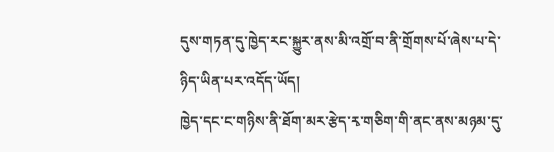དུས་གཏན་དུ་ཁྱེད་རང་སྐྱུར་ནས་མི་འགྲོ་བ་ནི་གྲོགས་པོ་ཞེས་པ་དེ་ཉིད་ཡིན་པར་འདོད་ཡོད།
ཁྱེད་དང་ང་གཉིས་ནི་ཐོག་མར་རྩེད་རྭ་གཅིག་གི་ནང་ནས་མཉམ་དུ་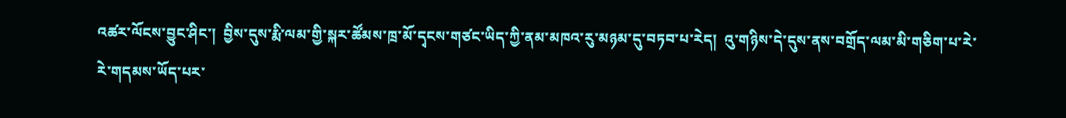འཚར་ལོངས་བྱུང་ཤིང་།  བྱིས་དུས་རྨི་ལམ་གྱི་སྐར་ཚོམས་ཁྲ་མོ་དྭངས་གཙང་ཡིད་ཀྱི་ནམ་མཁའ་རུ་མཉམ་དུ་བཏབ་པ་རེད།  འུ་གཉིས་དེ་དུས་ནས་བགྲོད་ལམ་མི་གཅིག་པ་རེ་རེ་གདམས་ཡོད་པར་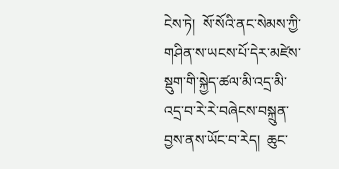ངེས་ཏེ།  སོ་སོའི་ནང་སེམས་ཀྱི་གཤིན་ས་ཡངས་པོ་དེར་མཛེས་སྡུག་གི་སྐྱེད་ཚལ་མི་འདྲ་མི་འདྲ་བ་རེ་རེ་བཞེངས་བསྐྲུན་བྱས་ནས་ཡོང་བ་རེད།  ཆུང་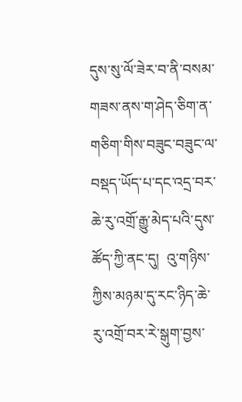དུས་སུ་ལོ་ཟེར་བ་ནི་བསམ་གཟས་ནས་ག་ཤེད་ཅིག་ན་གཅིག་གིས་བཟུང་བཟུང་ལ་བསྡད་ཡོད་པ་དང་འདྲ་བར་ཆེ་རུ་འགྲོ་རྒྱུ་མེད་པའི་དུས་ཚོད་ཀྱི་ནང་དུ།  འུ་གཉིས་ཀྱིས་མཉམ་དུ་རང་ཉིད་ཆེ་རུ་འགྲོ་བར་རེ་སྒུག་བྱས་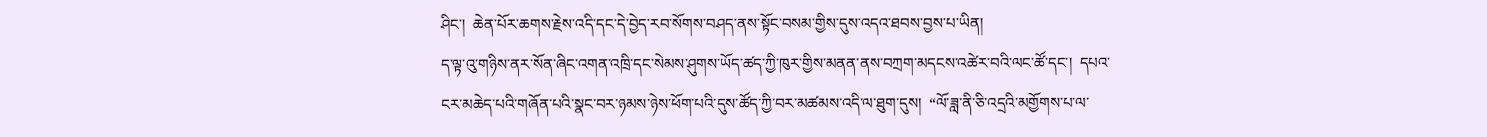ཤིང་།  ཆེན་པོར་ཆགས་རྗེས་འདི་དང་དེ་བྱེད་རབ་སོགས་བཤད་ནས་སྟོང་བསམ་གྱིས་དུས་འདའ་ཐབས་བྱས་པ་ཡིན།
ད་ལྟ་འུ་གཉིས་ནར་སོན་ཞིང་འགན་འཁྲི་དང་སེམས་ཤུགས་ཡོད་ཚད་ཀྱི་ཁུར་གྱིས་མནན་ནས་བཀྲག་མདངས་འཚེར་བའི་ལང་ཚོ་དང་།  དཔའ་ངར་མཆེད་པའི་གཞོན་པའི་སྣང་བར་ཉམས་ཉེས་ཕོག་པའི་དུས་ཚོད་ཀྱི་བར་མཚམས་འདི་ལ་ཐུག་དུས།  “ལོ་ཟླ་ནི་ཅི་འདྲའི་མགྱོགས་པ་ལ་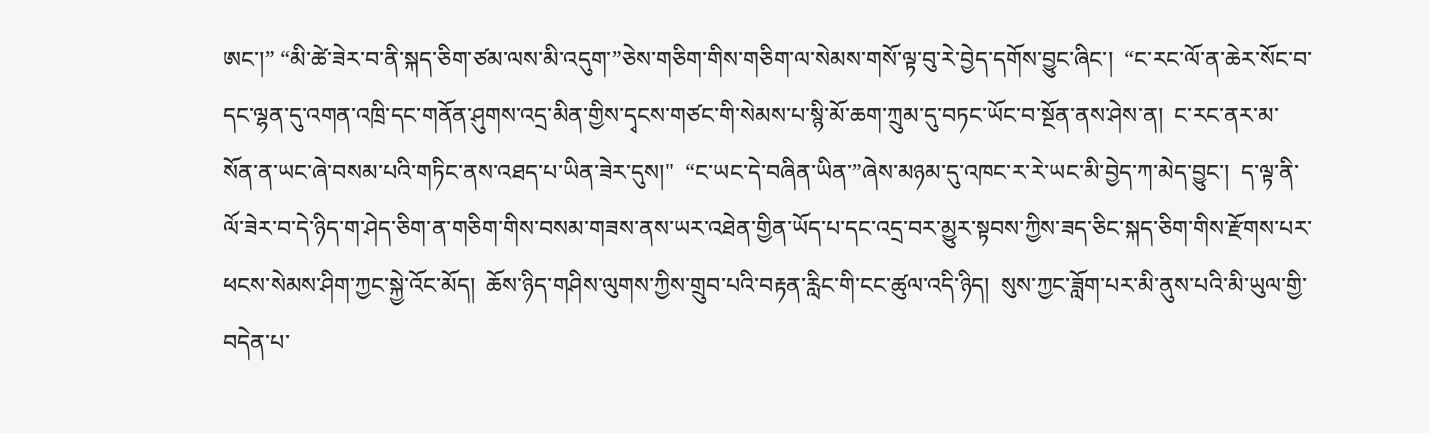ཨང་།” “མི་ཚེ་ཟེར་བ་ནི་སྐད་ཅིག་ཙམ་ལས་མི་འདུག་”ཅེས་གཅིག་གིས་གཅིག་ལ་སེམས་གསོ་ལྟ་བུ་རེ་བྱེད་དགོས་བྱུང་ཞིང་།  “ང་རང་ལོ་ན་ཆེར་སོང་བ་དང་ལྷན་དུ་འགན་འཁྲི་དང་གནོན་ཤུགས་འདྲ་མིན་གྱིས་དྭངས་གཙང་གི་སེམས་པ་སྙི་མོ་ཆག་ཀྲུམ་དུ་བཏང་ཡོང་བ་སྔོན་ནས་ཤེས་ན།  ང་རང་ནར་མ་སོན་ན་ཡང་ཞེ་བསམ་པའི་གཏིང་ནས་འཐད་པ་ཡིན་ཟེར་དུས།"  “ང་ཡང་དེ་བཞིན་ཡིན་”ཞེས་མཉམ་དུ་འཁང་ར་རེ་ཡང་མི་བྱེད་ཀ་མེད་བྱུང་།  ད་ལྟ་ནི་ལོ་ཟེར་བ་དེ་ཉིད་ག་ཤེད་ཅིག་ན་གཅིག་གིས་བསམ་གཟས་ནས་ཡར་འཐེན་གྱིན་ཡོད་པ་དང་འདྲ་བར་མྱུར་སྟབས་ཀྱིས་ཟད་ཅིང་སྐད་ཅིག་གིས་རྫོགས་པར་ཕངས་སེམས་ཤིག་ཀྱང་སྐྱེ་འོང་མོད།  ཆོས་ཉིད་གཤིས་ལུགས་ཀྱིས་གྲུབ་པའི་བརྟན་རླིང་གི་ངང་ཚུལ་འདི་ཉིད།  སུས་ཀྱང་ཟློག་པར་མི་ནུས་པའི་མི་ཡུལ་གྱི་བདེན་པ་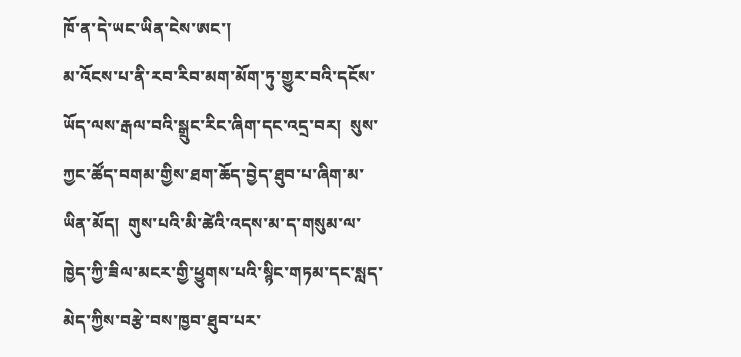ཁོ་ན་དེ་ཡང་ཡིན་ངེས་ཨང་།
མ་འོངས་པ་ནི་རབ་རིབ་མག་མོག་ཏུ་གྱུར་བའི་དངོས་ཡོད་ལས་རྒལ་བའི་སྒྲུང་རིང་ཞིག་དང་འདྲ་བར།  སུས་ཀྱང་ཚོད་བགམ་གྱིས་ཐག་ཆོད་བྱེད་ཐུབ་པ་ཞིག་མ་ཡིན་མོད།  གུས་པའི་མི་ཚེའི་འདས་མ་ད་གསུམ་ལ་ཁྱེད་ཀྱི་ཟིལ་མངར་གྱི་ཕྱུགས་པའི་སྙིང་གཏམ་དང་སླད་མེད་ཀྱིས་བརྩེ་བས་ཁྱབ་ཐུབ་པར་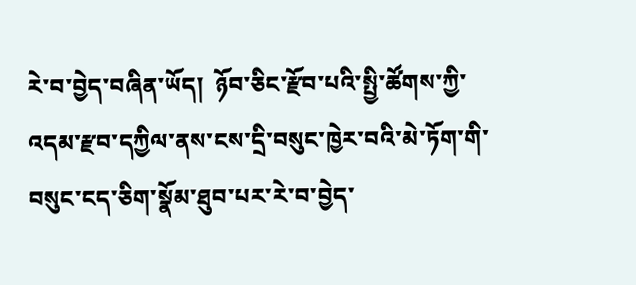རེ་བ་བྱེད་བཞིན་ཡོད།  ཉོབ་ཅིང་རྫོབ་པའི་སྤྱི་ཚོགས་ཀྱི་འདམ་རྫབ་དཀྱིལ་ནས་ངས་དྲི་བསུང་ཁྱེར་བའི་མེ་ཏོག་གི་བསུང་ངད་ཅིག་སྣོམ་ཐུབ་པར་རེ་བ་བྱེད་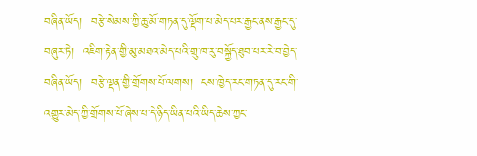བཞིན་ཡོད།  བརྩེ་སེམས་ཀྱི་ཆུ་མོ་གཏན་དུ་ལྡོག་པ་མེད་པར་རྒྱང་ནས་རྒྱང་དུ་བཞུར་ཏེ།  འཇིག་རྟེན་གྱི་མུ་མཐའ་མེད་པའི་གྲུ་ཁ་རུ་བསྐྱོད་ཐུབ་པར་རེ་བ་བྱེད་བཞིན་ཡོད།  བརྩེ་ལྡན་གྱི་གྲོགས་པོ་ལགས།  ངས་ཁྱེད་རང་གཏན་དུ་རང་གི་འགྱུར་མེད་ཀྱི་གྲོགས་པོ་ཞེས་པ་དེ་ཉིད་ཡིན་པའི་ཡིད་ཆེས་ཀྱང་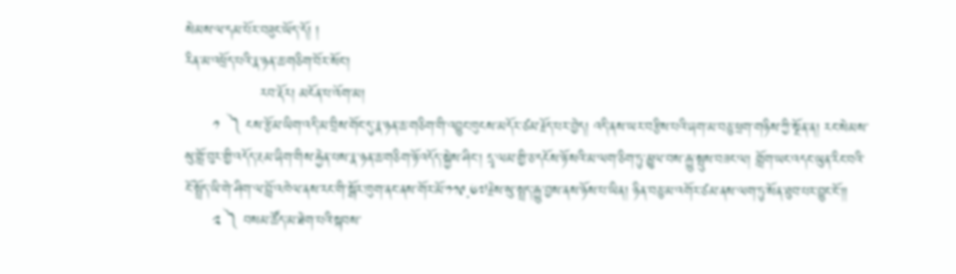སེམས་ལ་དམ་པོར་བཟུང་ཡོད་དོ། །
རིན་མ་འཕྲོད་པའི་རྣ་ཉན་ཆ་གཅིག་བོར་སོང་།
                རབ་རྡོར། མངོན་པ་འོག་མ།
      ༡  ༽ ངས་རྩོམ་ཡིག་འདི་མ་བྲིས་གོང་དུ་རྣ་ཉན་ཆ་གཅིག་གི་འབྱུང་ཁུངས་མདོར་ཙམ་རྗོད་པར་བྱེད། འདི་ནས་ཡར་བརྩིས་པའི་ཞག་མ་བཅུ་ཕྲག་གཉིས་ཀྱི་སྔོན་ན། རང་སེམས་སུ་གློ་བུར་གྱི་འདོད་རྔམ་ཞིག་གིས་རྐྱེན་པས་རྣ་ཉན་ཆ་གཅིག་ཉོ་འདོད་སྐྱེས་ཤིང་། དྲྭ་ལམ་གྱི་ཅ་དངོས་ཉོ་སའི་མ་ལག་ཅིག་ཏུ་མྱུལ་བས་རྒྱུ་སྤུས་བཟང་ལ། གློག་ཡང་འདང་ཡུན་རིང་བའི་ངོ་སྤྲོད་ཡི་གེ་ཤིག་ལ་བློ་འཁེལ་ནས་རང་གི་སྒོར་ཁུག་ནང་ནས་གོར་མོ་༡༡༩.༦༧རྗེས་སུ་སྤྲད་རྒྱུ་བྱས་ནས་ཉོས་པ་ཡིན། ཉིན་བཅུ་མ་འགོར་ཙམ་ནས་ལག་ཏུ་སོན་ཐུབ་པར་བྱུང་ངོ་།།
      ༢ ༽ བསམ་ཚོད་མ་ཐེག་པའི་སྐབས་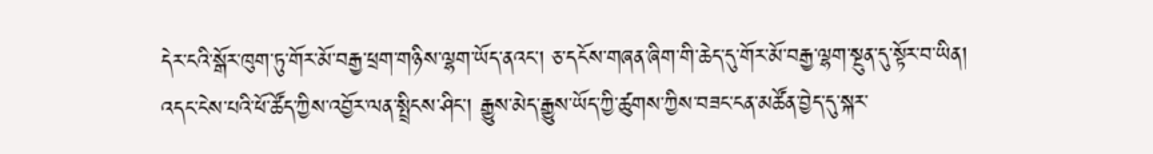དེར་ངའི་སྒོར་ཁུག་ཏུ་གོར་མོ་བརྒྱ་ཕྲག་གཉིས་ལྷག་ཡོད་ནའང་། ཅ་དངོས་གཞན་ཞིག་གི་ཆེད་དུ་གོར་མོ་བརྒྱ་ལྷག་སྔུན་དུ་སྟོར་བ་ཡིན། འདང་ངེས་པའི་ཕོ་ཚོད་ཀྱིས་འབྱོར་ལན་སྤྲིངས་ཤིང་། རྒྱུས་མེད་རྒྱུས་ཡོད་ཀྱི་ཚུགས་ཀྱིས་བཟང་ངན་མཚོན་བྱེད་དུ་སྐར་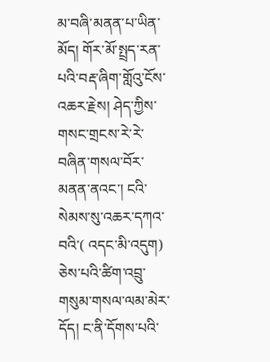མ་བཞི་མནན་པ་ཡིན་མོད། གོར་མོ་སྤྲད་རན་པའི་བརྡ་ཞིག་གློའུ་ངོས་འཆར་རྗེས། ཤེད་ཀྱིས་གསང་གྲངས་རེ་རེ་བཞིན་གསལ་བོར་མནན་ནའང་། ངའི་སེམས་སུ་འཆར་དཀའ་བའི་( འདང་མི་འདུག) ཅེས་པའི་ཚིག་འབྲུ་གསུམ་གསལ་ལམ་མེར་དོད། ང་ནི་དོགས་པའི་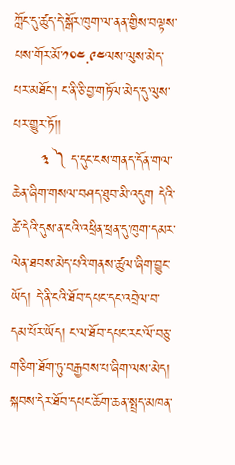ཀློང་དུ་ཚུད་དེ་སྒོར་ཁུག་ལ་ནན་གྱིས་བལྟས་པས་གོར་མོ་༡༠༤.༩༤ལས་ལུས་མེད་པར་མཐོང་། ང་ནི་ཅི་བྱ་གཏོལ་མེད་དུ་ལུས་པར་གྱུར་ཏོ།།
      ༣ ༽ ད་དུང་ངས་གནད་དོན་གལ་ཆེན་ཞིག་གསལ་བཤད་ཐུབ་མི་འདུག དེའི་ཚེ་དེའི་དུས་ན་ངའི་འཕྲིན་ཕྲན་དུ་ཁུག་དམར་ལེན་ཐབས་མེད་པའི་གནས་ཚུལ་ཞིག་བྱུང་ཡོད། དེ་ནི་ངའི་ཐོབ་དཔང་དང་འབྲེལ་བ་དམ་པོར་ཡོད། ང་ལ་ཐོབ་དཔང་རང་ལོ་བཅུ་གཅིག་ཐོག་ཏུ་བརྒྱབས་པ་ཞིག་ལས་མེད། སྐབས་དེར་ཐོབ་དཔང་ཆོག་ཆན་སྤྲད་མཁན་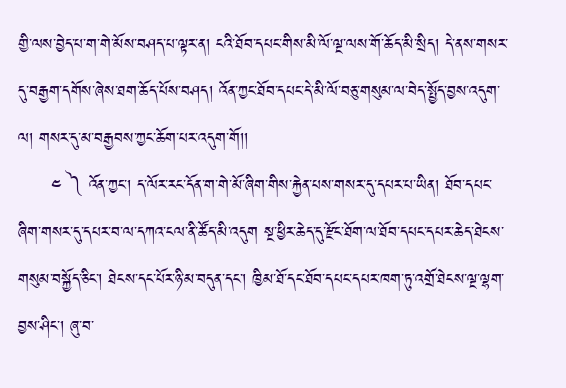གྱི་ལས་བྱེད་པ་ག་གེ་མོས་བཤད་པ་ལྟར་ན། ངའི་ཐོབ་དཔང་གིས་མི་ལོ་ལྔ་ལས་གོ་ཆོད་མི་སྲིད། དེ་ནས་གསར་དུ་བརྒྱག་དགོས་ཞེས་ཐག་ཆོད་པོས་བཤད། འོན་ཀྱང་ཐོབ་དཔང་དེ་མི་ལོ་བཅུ་གསུམ་ལ་བེད་སྤྱོད་བྱས་འདུག་ལ། གསར་དུ་མ་བརྒྱབས་ཀྱང་ཆོག་པར་འདུག་གོ།།
      ༤ ༽ འོན་ཀྱང་། ད་ལོར་རང་དོན་ག་གེ་མོ་ཞིག་གིས་རྐྱེན་པས་གསར་དུ་དཔར་པ་ཡིན། ཐོབ་དཔང་ཞིག་གསར་དུ་དཔར་བ་ལ་དཀའ་ངལ་ནི་ཚོད་མི་འདུག སྔ་ཕྱིར་ཆེད་དུ་རྫོང་ཐོག་ལ་ཐོབ་དཔང་དཔར་ཆེད་ཐེངས་གསུམ་བསྐྱོད་ཅིང་། ཐེངས་དང་པོར་ཉི་མ་བདུན་དང་། ཁྱིམ་ཐོ་དང་ཐོབ་དཔང་དཔར་ཁག་ཏུ་འགྲོ་ཐེངས་ལྔ་ལྷག་བྱས་ཤིང་། ཞུ་བ་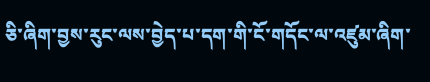ཅི་ཞིག་བྱས་རུང་ལས་བྱེད་པ་དག་གི་ངོ་གདོང་ལ་འཛུམ་ཞིག་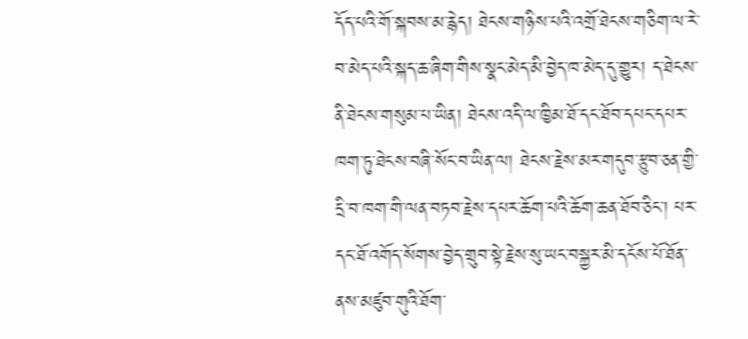དོད་པའི་གོ་སྐབས་མ་རྙེད། ཐེངས་གཉིས་པའི་འགྲོ་ཐེངས་གཅིག་ལ་རེ་བ་མེད་པའི་སྐད་ཆ་ཞིག་གིས་སྣང་མེད་མི་བྱེད་ཁ་མེད་དུ་གྱུར། ད་ཐེངས་ནི་ཐེངས་གསུམ་པ་ཡིན། ཐེངས་འདི་ལ་ཁྱིམ་ཐོ་དང་ཐོབ་དཔང་དཔར་ཁག་ཏུ་ཐེངས་བཞི་སོང་བ་ཡིན་ལ། ཐེངས་རྗེས་མར་གདུབ་རྩུབ་ཅན་གྱི་དྲི་བ་ཁག་གི་ལན་བཏབ་རྗེས་དཔར་ཆོག་པའི་ཆོག་ཆན་ཐོབ་ཅིང་། པར་དང་ཐོ་འགོད་སོགས་བྱེད་གྲུབ་སྟེ་རྗེས་སུ་ཡང་བསྐྱར་མི་དངོས་པོ་ཐོན་ནས་མཛུབ་གུའི་ཐོག་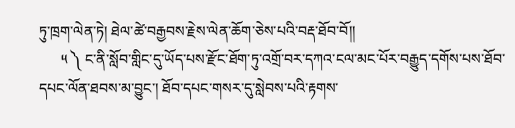ཏུ་ཁྲག་ལེན་ཏེ། ཐེལ་ཚེ་བརྒྱབས་རྗེས་ལེན་ཆོག་ཅེས་པའི་བརྡ་ཐོབ་བོ།།
      ༥ ༽ ང་ནི་སློབ་གླིང་དུ་ཡོད་པས་རྫོང་ཐོག་ཏུ་འགྲོ་བར་དཀའ་ངལ་མང་པོར་བརྒྱུད་དགོས་པས་ཐོབ་དཔང་ལོན་ཐབས་མ་བྱུང་། ཐོབ་དཔང་གསར་དུ་སླེབས་པའི་རྟགས་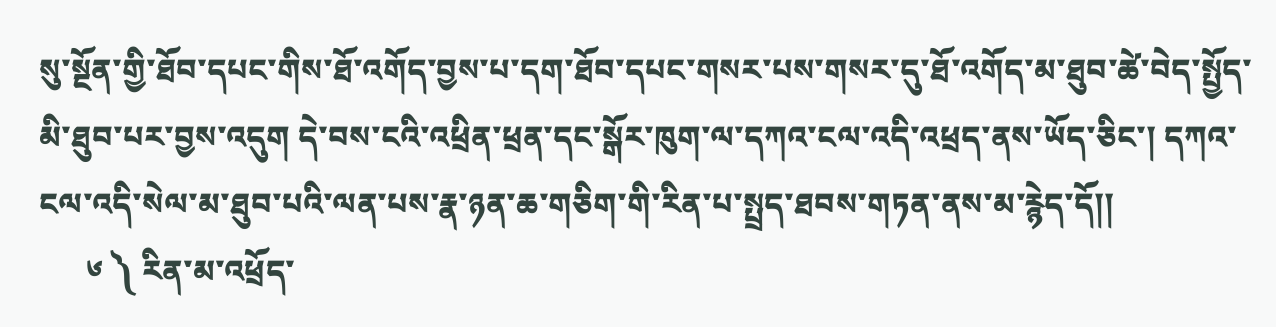སུ་སྔོན་གྱི་ཐོབ་དཔང་གིས་ཐོ་འགོད་བྱས་པ་དག་ཐོབ་དཔང་གསར་པས་གསར་དུ་ཐོ་འགོད་མ་ཐུབ་ཚེ་བེད་སྤྱོད་མི་ཐུབ་པར་བྱས་འདུག དེ་བས་ངའི་འཕྲིན་ཕྲན་དང་སྒོར་ཁུག་ལ་དཀའ་ངལ་འདི་འཕྲད་ནས་ཡོད་ཅིང་། དཀའ་ངལ་འདི་སེལ་མ་ཐུབ་པའི་ལན་པས་རྣ་ཉན་ཆ་གཅིག་གི་རིན་པ་སྤྲད་ཐབས་གཏན་ནས་མ་རྙེད་དོ།།
      ༦ ༽ རིན་མ་འཕྲོད་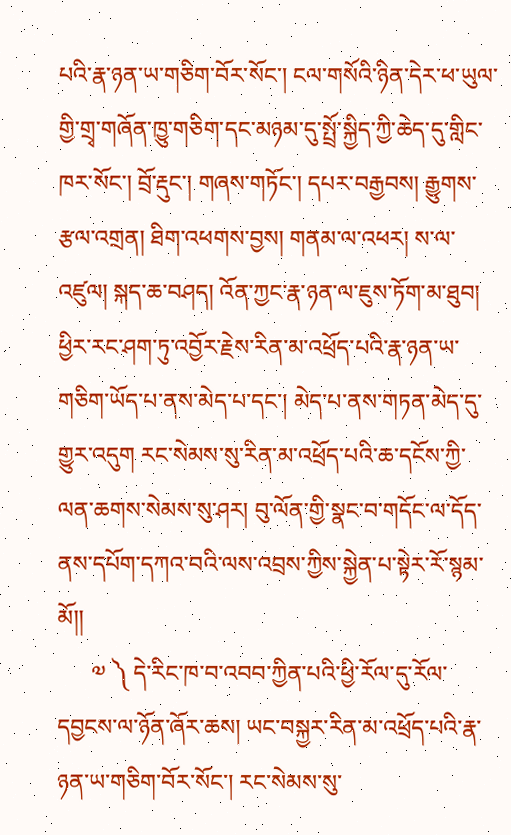པའི་རྣ་ཉན་ཡ་གཅིག་བོར་སོང་། ངལ་གསོའི་ཉིན་དེར་ཕ་ཡུལ་གྱི་གྲྭ་གཞོན་ཁྱུ་གཅིག་དང་མཉམ་དུ་སྤྲོ་སྐྱིད་ཀྱི་ཆེད་དུ་གླིང་ཁར་སོང་། བྲོ་རྡུང་། གཞས་གཏོང་། དཔར་བརྒྱབས། རྒྱུགས་རྩལ་འགྲན། ཐིག་འཕགས་བྱས། གནམ་ལ་འཕར། ས་ལ་འཛུལ། སྐད་ཆ་བཤད། འོན་ཀྱང་རྣ་ཉན་ལ་ཇུས་ཏོག་མ་ཐུབ། ཕྱིར་རང་ཤག་ཏུ་འབྱོར་རྗེས་རིན་མ་འཕྲོད་པའི་རྣ་ཉན་ཡ་གཅིག་ཡོད་པ་ནས་མེད་པ་དང་། མེད་པ་ནས་གཏན་མེད་དུ་གྱུར་འདུག རང་སེམས་སུ་རིན་མ་འཕྲོད་པའི་ཆ་དངོས་ཀྱི་ལན་ཆགས་སེམས་སུ་ཤར། བུ་ལོན་གྱི་སྣང་བ་གདོང་ལ་དོད་ནས་དཔོག་དཀའ་བའི་ལས་འབྲས་ཀྱིས་སྐྱེན་པ་སྟེར་རོ་སྙམ་མོ།།
      ༧ ༽ དེ་རིང་ཁ་བ་འབབ་ཀྱིན་པའི་ཕྱི་རོལ་དུ་རོལ་དབྱངས་ལ་ཉོན་ཞོར་ཆས། ཡང་བསྐྱར་རིན་མ་འཕྲོད་པའི་རྣ་ཉན་ཡ་གཅིག་བོར་སོང་། རང་སེམས་སུ་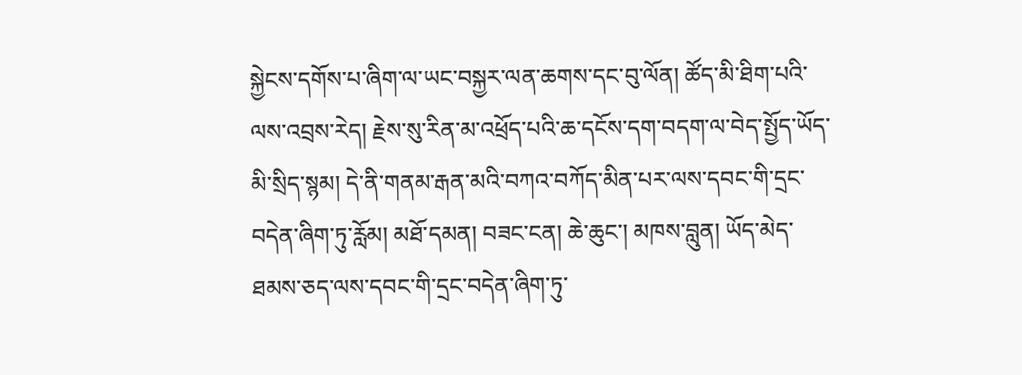སྐྱེངས་དགོས་པ་ཞིག་ལ་ཡང་བསྐྱར་ལན་ཆགས་དང་བུ་ལོན། ཚོད་མི་ཐིག་པའི་ལས་འབྲས་རེད། རྗེས་སུ་རིན་མ་འཕྲོད་པའི་ཆ་དངོས་དག་བདག་ལ་བེད་སྤྱོད་ཡོད་མི་སྲིད་སྙམ། དེ་ནི་གནམ་རྒན་མའི་བཀའ་བཀོད་མིན་པར་ལས་དབང་གི་དྲང་བདེན་ཞིག་ཏུ་རློམ། མཐོ་དམན། བཟང་ངན། ཆེ་ཆུང་། མཁས་བླུན། ཡོད་མེད་ཐམས་ཅད་ལས་དབང་གི་དྲང་བདེན་ཞིག་ཏུ་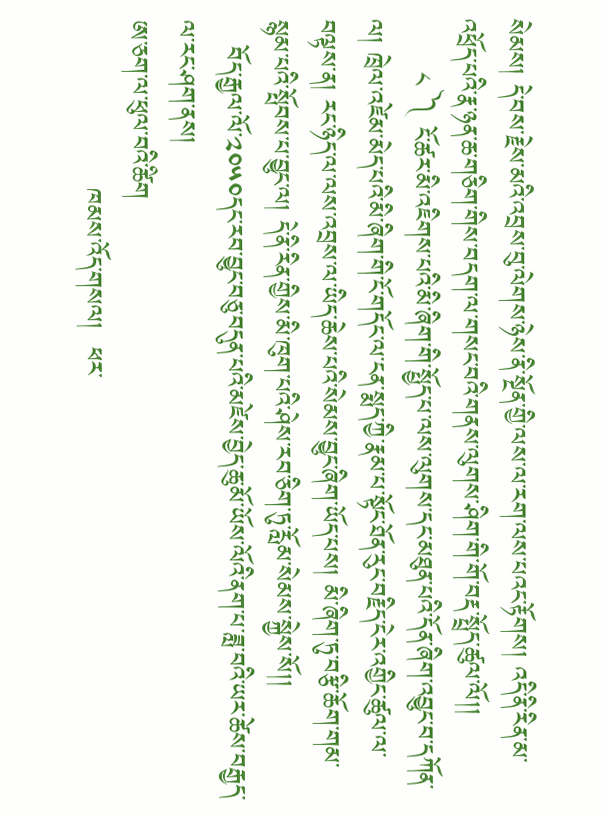སེམས། དེ་བས་རྗེས་མའི་འབྲས་བུ་ལེགས་ཉེས་ནི་སྔོན་གྱི་ལས་ལ་རག་ལས་པའང་རྟོགས། འདི་ནི་རིན་མ་འཕྲོད་པའི་རྣ་ཉན་ཆ་གཅིག་གིས་བདག་ལ་གསང་བའི་གནས་ལུགས་ཤིག་གི་གོ་བརྡ་སྤྲོད་ཚུལ་ལོ།།
      ༨ ༽ ངོ་ཚར་མི་འཇིགས་པའི་མི་ཞིག་གི་སྤྱོད་པ་ལས་ལུགས་དང་མཐུན་པའི་དོན་ཞིག་འབྱུང་བ་དཀོན་ལ། ཁྲེལ་འཛེམ་མེད་པའི་མི་ཞིག་གི་ངོ་གདོང་ལ་ངན་སྨད་ཀྱི་རྣམ་པ་སྟོང་ཐོན་རུང་བརྗིད་ངེར་འགྱིང་ཚུལ་ལ་བལྟས་ན། རང་ཉིད་ལ་ལས་འབྲས་ལ་ཡིད་ཆེས་པའི་སེམས་བྱུང་ཞིག་ཡོད་པས། མི་ཞིག་ཏུ་བརྩི་ཆོག་གམ་སྙམ་པའི་སྤོབས་པ་བྱུང་ལ། དེ་ནི་རིན་གྱིས་མི་ཁུག་པའི་ཤེས་རབ་ཅིག་ཏུ་རློམ་སེམས་སྐྱེས་སོ།།
   བོད་རྒྱལ་ལོ་༢༠༥༠དང་རབ་བྱུང་བཅུ་བདུན་པའི་མཛེས་བྱེད་ཆུ་མོ་ཡོས་ལོའི་ནག་པ་ཟླ་བའི་ཡར་ཚེས་བརྒྱད་ལ་རང་ཤག་ནས།
ཨ་ཅག་ལ་ཕུལ་བའི་ཚིག
                   ཁམས་འོད་གསལ།  ཕར་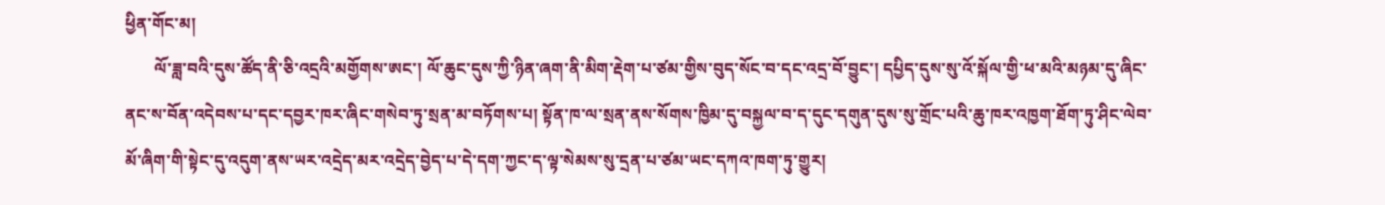ཕྱིན་གོང་མ།
       ལོ་ཟླ་བའི་དུས་ཚོད་ནི་ཅི་འདྲའི་མགྱོགས་ཨང་། ལོ་ཆུང་དུས་ཀྱི་ཉིན་ཞག་ནི་མིག་རྡེག་པ་ཙམ་གྱིས་བུད་སོང་བ་དང་འདྲ་བོ་བྱུང་། དཔྱིད་དུས་སུ་འོ་སྐོལ་གྱི་ཕ་མའི་མཉམ་དུ་ཞིང་ནང་ས་བོན་འདེབས་པ་དང་དབྱར་ཁར་ཞིང་གསེབ་ཏུ་སྲན་མ་བཏོགས་པ། སྟོན་ཁ་ལ་སྲན་ནས་སོགས་ཁྱིམ་དུ་བསྐྱལ་བ་ད་དུང་དགུན་དུས་སུ་གྲོང་པའི་ཆུ་ཁར་འཁྱག་ཐོག་ཏུ་ཤིང་ལེབ་མོ་ཞིག་གི་སྟེང་དུ་འདུག་ནས་ཡར་འདྲེད་མར་འདྲེད་བྱེད་པ་དེ་དག་ཀྱང་ད་ལྟ་སེམས་སུ་དྲན་པ་ཙམ་ཡང་དཀའ་ཁག་ཏུ་གྱུར།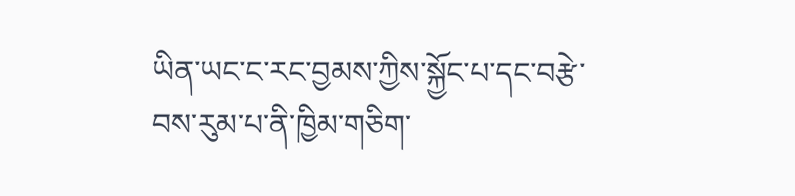ཡིན་ཡང་ང་རང་བྱམས་ཀྱིས་སྐྱོང་པ་དང་བརྩེ་བས་རུམ་པ་ནི་ཁྱིམ་གཅིག་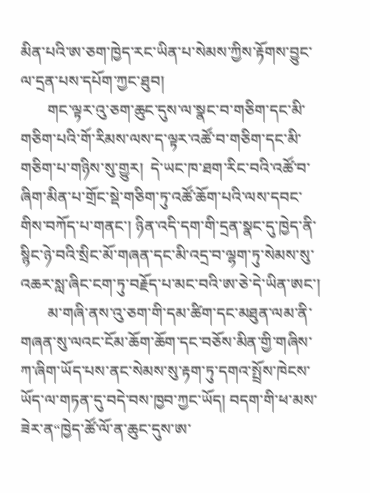མིན་པའི་ཨ་ཅག་ཁྱེད་རང་ཡིན་པ་སེམས་ཀྱིས་རྟོགས་བྱུང་ལ་དྲན་པས་དཔོག་ཀྱང་ཐུབ།
       གང་ལྟར་འུ་ཅག་ཆུང་དུས་ལ་སྣང་བ་གཅིག་དང་མི་གཅིག་པའི་གོ་རིམས་ལས་ད་ལྟར་འཚོ་བ་གཅིག་དང་མི་གཅིག་པ་གཉིས་སུ་གྱུར།  དེ་ཡང་ཁ་ཐག་རིང་བའི་འཚོ་བ་ཞིག་མིན་པ་གྲོང་སྡེ་གཅིག་ཏུ་འཚོ་ཆོག་པའི་ལས་དབང་གིས་བཀོད་པ་གནང་། ཉིན་འདི་དག་གི་དྲན་སྣང་དུ་ཁྱེད་ནི་སྙིང་ཉེ་བའི་སྲིང་མོ་གཞན་དང་མི་འདྲ་བ་ལྷག་ཏུ་སེམས་སུ་འཆར་སླ་ཞིང་ངག་ཏུ་བརྗོད་པ་མང་བའི་ཨ་ཅེ་དེ་ཡིན་ཨང་།
       མ་གཞི་ནས་འུ་ཅག་གི་དམ་ཚིག་དང་མཐུན་ལམ་ནི་གཞན་སུ་ལའང་ངོམ་ཆོག་ཆོག་དང་བཅོས་མིན་གྱི་གཞིས་ཀ་ཞིག་ཡོད་པས་ནང་སེམས་སུ་རྟག་ཏུ་དགའ་སྤྲོས་ཁེངས་ཡོད་ལ་གཏན་དུ་བདེ་བས་ཁྱབ་ཀྱང་ཡོད། བདག་གི་ཕ་མས་ཟེར་ན“ཁྱེད་ཚོ་ལོ་ན་ཆུང་དུས་ཨ་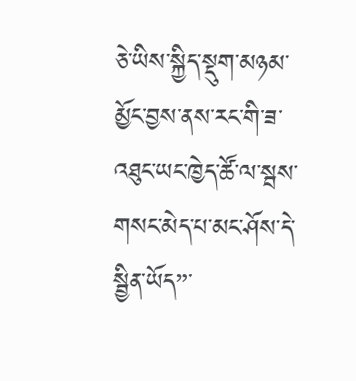ཅེ་ཡིས་སྐྱིད་སྡུག་མཉམ་མྱོང་བྱས་ནས་རང་གི་ཟ་འཐུང་ཡང་ཁྱེད་ཚོ་ལ་སྦས་གསང་མེད་པ་མང་ཤོས་དེ་སྦྱིན་ཡོད”་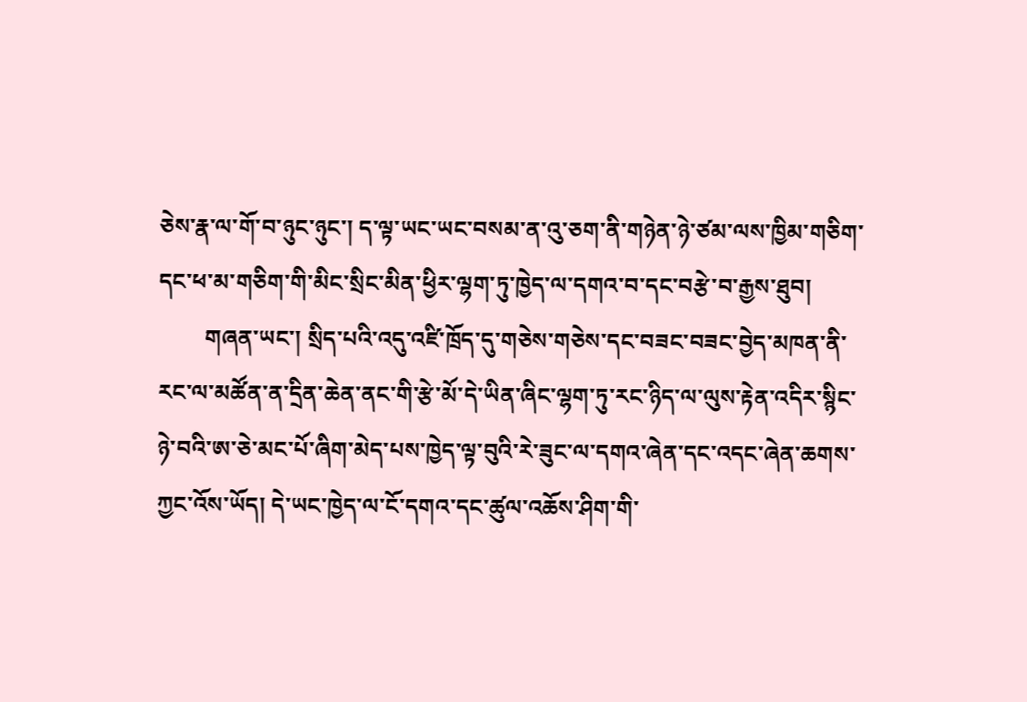ཅེས་རྣ་ལ་གོ་བ་ཉུང་ཉུང་། ད་ལྟ་ཡང་ཡང་བསམ་ན་འུ་ཅག་ནི་གཉེན་ཉེ་ཙམ་ལས་ཁྱིམ་གཅིག་དང་ཕ་མ་གཅིག་གི་མིང་སྲིང་མིན་ཕྱིར་ལྷག་ཏུ་ཁྱེད་ལ་དགའ་བ་དང་བརྩེ་བ་རྒྱས་ཐུབ།
        གཞན་ཡང་། སྲིད་པའི་འདུ་འཛི་ཁྲོད་དུ་གཅེས་གཅེས་དང་བཟང་བཟང་བྱེད་མཁན་ནི་རང་ལ་མཚོན་ན་དྲིན་ཆེན་ནང་གི་རྩེ་མོ་དེ་ཡིན་ཞིང་ལྷག་ཏུ་རང་ཉིད་ལ་ལུས་རྟེན་འདིར་སྙིང་ཉེ་བའི་ཨ་ཅེ་མང་པོ་ཞིག་མེད་པས་ཁྱེད་ལྟ་བུའི་རེ་ཟུང་ལ་དགའ་ཞེན་དང་འདང་ཞེན་ཆགས་ཀྱང་འོས་ཡོད། དེ་ཡང་ཁྱེད་ལ་ངོ་དགའ་དང་ཚུལ་འཆོས་ཤིག་གི་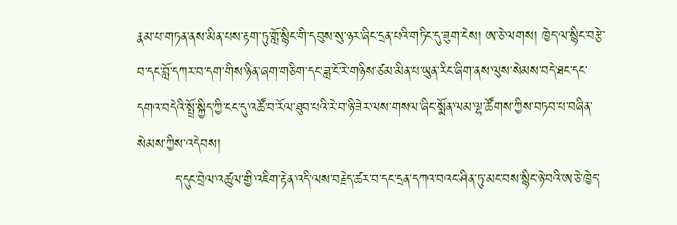རྣམ་པ་གཏན་ནས་མིན་པས་རྟག་ཏུ་གློ་སྙིང་གི་དབུས་སུ་ཉར་ཞིང་དྲན་པའི་གཏིང་དུ་ཟུག་ངེས། ཨ་ཅེ་ལགས། ཁྱེད་ལ་སྙིང་བརྩེ་བ་དང་བློ་དཀར་བ་དག་གིས་ཉིན་ཞག་གཅིག་དང་ཟླ་ངོ་རེ་གཉིས་ཙམ་མིན་པ་ཡུན་རིང་ཞིག་ནས་ལུས་སེམས་བདེ་ཐང་དང་དགའ་བདེའི་སྤྲོ་སྐྱིད་ཀྱི་ངང་དུ་འཚོ་བ་རོལ་ཐུབ་པའི་རེ་བ་ཉི་ཟེར་ལས་གསལ་ཞིང་སྨོན་ལམ་ལྷ་ཚོགས་ཀྱིས་བཏབ་པ་བཞིན་སེམས་ཀྱིས་འདེབས།
        ད་དུང་བྲེལ་འཚུལ་གྱི་འཇིག་རྟེན་འདི་ལས་བརྗེད་ཚར་བ་དང་དྲན་དཀའ་བའང་ཤིན་ཏུ་མང་བས་སྙིང་ཉེ་བའི་ཨ་ཅེ་ཁྱེད་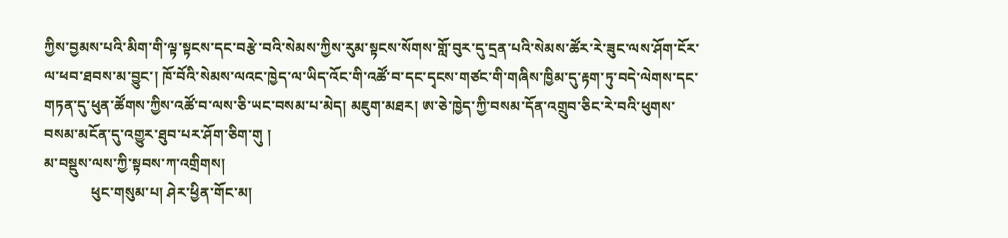ཀྱིས་བྱམས་པའི་མིག་གི་ལྟ་སྟངས་དང་བརྩེ་བའི་སེམས་ཀྱིས་རུམ་སྟངས་སོགས་གློ་བུར་དུ་དྲན་པའི་སེམས་ཚོར་རེ་ཟུང་ལས་ཤོག་ངོར་ལ་ཕབ་ཐབས་མ་བྱུང་། ཁོ་བོའི་སེམས་ལའང་ཁྱེད་ལ་ཡིད་འོང་གི་འཚོ་བ་དང་དྭངས་གཙང་གི་གཞིས་ཁྱིམ་དུ་རྟག་ཏུ་བདེ་ལེགས་དང་གཏན་དུ་ཕུན་ཚོགས་ཀྱིས་འཚོ་བ་ལས་ཅི་ཡང་བསམ་པ་མེད། མཇུག་མཐར། ཨ་ཅེ་ཁྱེད་ཀྱི་བསམ་དོན་འགྲུབ་ཅིང་རེ་བའི་ཕུགས་བསམ་མངོན་དུ་འགྱུར་ཐུབ་པར་ཤོག་ཅིག་གུ །
མ་བསྡུས་ལས་ཀྱི་སྟབས་ཀ་འགྲིགས།
             ཕུང་གསུམ་པ། ཤེར་ཕྱིན་གོང་མ།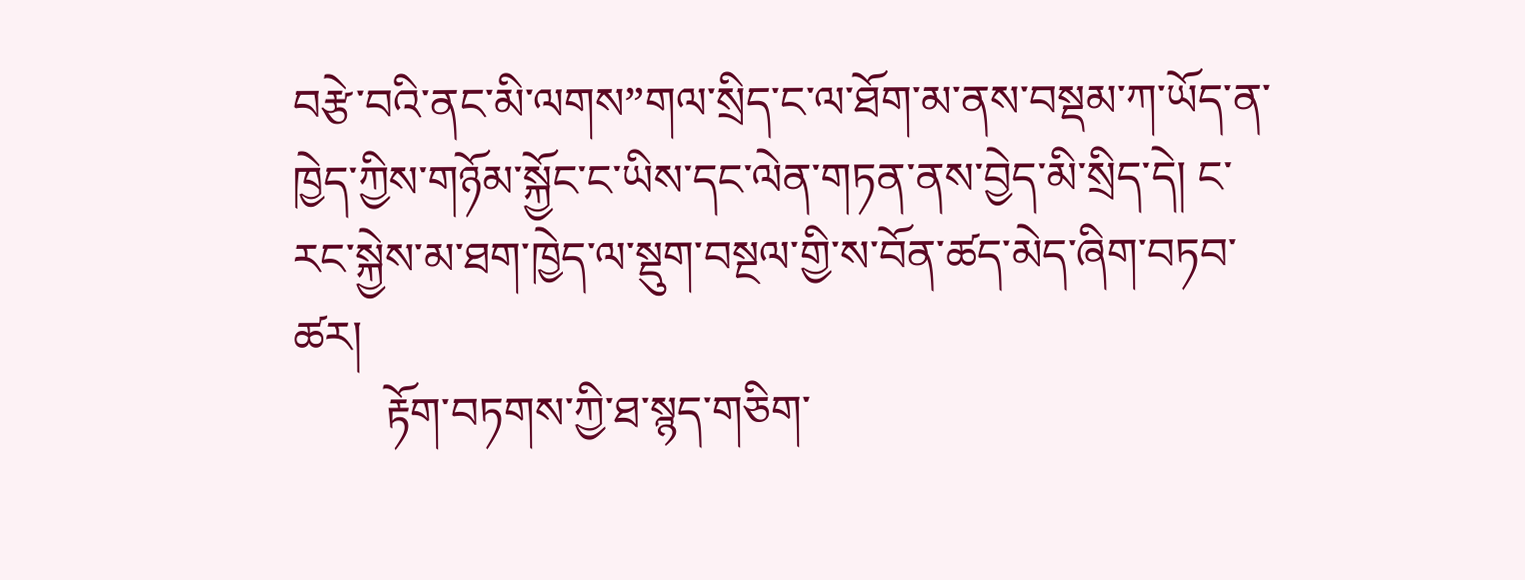བརྩེ་བའི་ནང་མི་ལགས”གལ་སྲིད་ང་ལ་ཐོག་མ་ནས་བསྡམ་ཀ་ཡོད་ན་ཁྱེད་ཀྱིས་གཉོམ་སྐྱོང་ང་ཡིས་དང་ལེན་གཏན་ནས་བྱེད་མི་སྲིད་དེ། ང་རང་སྐྱེས་མ་ཐག་ཁྱེད་ལ་སྡུག་བསྔལ་གྱི་ས་བོན་ཚད་མེད་ཞིག་བཏབ་ཚར།
        རྟོག་བཏགས་ཀྱི་ཐ་སྙད་གཅིག་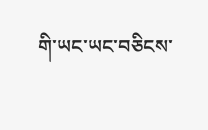གི་ཡང་ཡང་བཅིངས་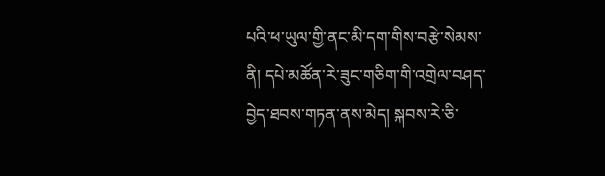པའི་ཕ་ཡུལ་གྱི་ནང་མི་དག་གིས་བརྩེ་སེམས་ནི། དཔེ་མཚོན་རེ་ཟུང་གཅིག་གི་འགྲེལ་བཤད་བྱེད་ཐབས་གཏན་ནས་མེད། སྐབས་རེ་ཅི་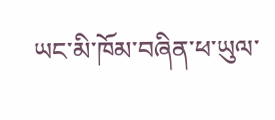ཡང་མི་ཁོམ་བཞིན་ཕ་ཡུལ་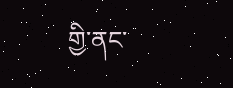གྱི་ནང་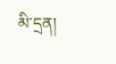མི་དྲན།